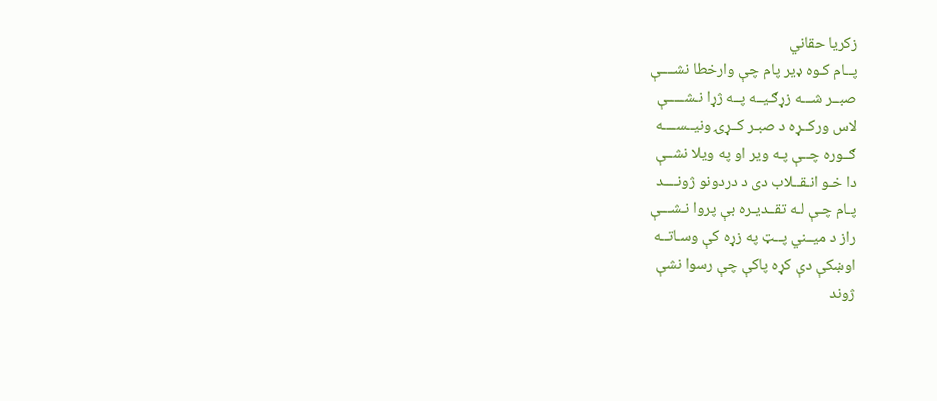زکریا حقاني
پــام کـوه ډیر پام چې وارخطا نشــــې
صبــر شـــه زړګـیــه پــه ژړا نـشـــــې
لاس ورکــړه د صبـر کــړۍ ونیــســــه
ګــوره چــې پـه ویر او په ویلا نشــې
دا خـو انـقــلاب دی د دردونو ژونــــد
پـام چـې لـه تقــدیـره بې پروا نـشـــې
راز د میــني پــټ په زړه کې وسـاتــه
اوښکې دې کړه پاکې چې رسوا نشې
ژوند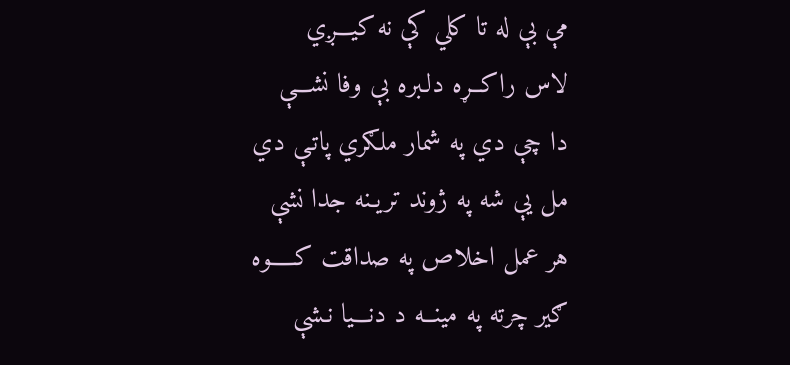مې بې له تا کلي کې نه کیـــږي
لاس راکــړه دلـبره بې وفا نشـــې
دا چې دي په شمار ملګري پاتـې دي
مل یې شه په ژوند تریـنه جدا نشې
هر عمل اخلاص په صداقت کـــــوه
ګیر چرته په مینــه د دنـــیا نـشې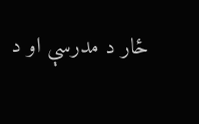ځار د مدرسې او د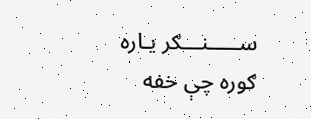ســـــنـــګر یـاره
ګوره چې خفه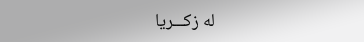له زکـــریا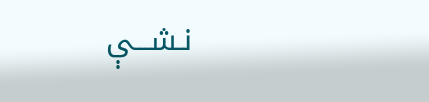نـشـــې